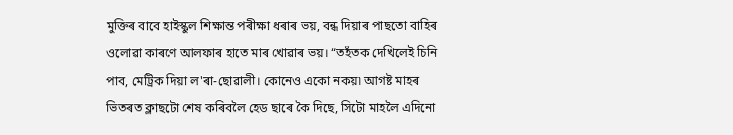মুক্তিৰ বাবে হাইস্কুল শিক্ষান্ত পৰীক্ষা ধৰাৰ ভয়, বন্ধ দিয়াৰ পাছতো বাহিৰ ওলোৱা কাৰণে আলফাৰ হাতে মাৰ খোৱাৰ ভয়। “তহঁতক দেখিলেই চিনি পাব, মেট্ৰিক দিয়া ল'ৰা-ছোৱালী। কোনেও একো নকয়৷ আগষ্ট মাহৰ ভিতৰত ক্লাছটো শেষ কৰিবলৈ হেড ছাৰে কৈ দিছে, সিটো মাহলৈ এদিনো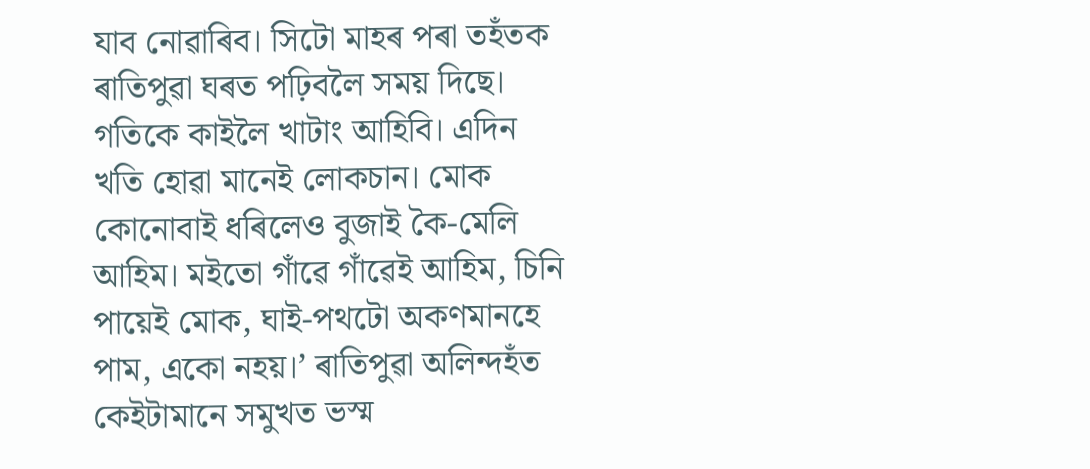যাব নোৱাৰিব। সিটো মাহৰ পৰা তহঁতক ৰাতিপুৱা ঘৰত পঢ়িবলৈ সময় দিছে। গতিকে কাইলৈ খাটাং আহিবি। এদিন খতি হোৱা মানেই লোকচান। মোক কোনোবাই ধৰিলেও বুজাই কৈ-মেলি আহিম। মইতো গাঁৱে গাঁৱেই আহিম, চিনি পায়েই মোক, ঘাই-পথটো অকণমানহে পাম, একো নহয়।’ ৰাতিপুৱা অলিন্দহঁত কেইটামানে সমুখত ভস্ম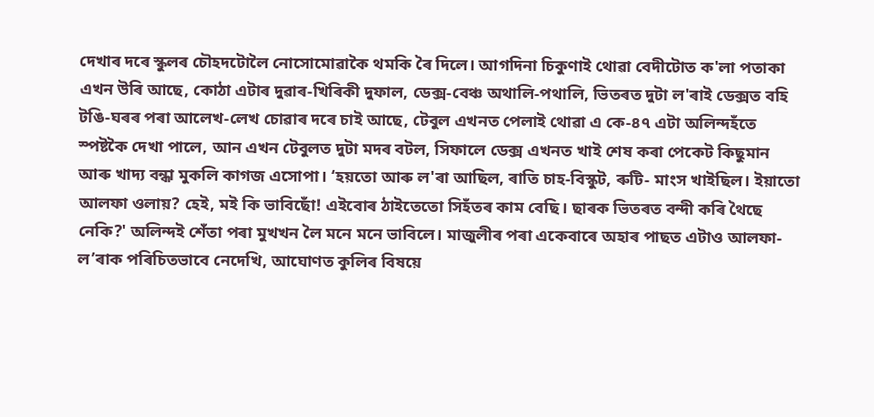দেখাৰ দৰে স্কুলৰ চৌহদটোলৈ নোসোমোৱাকৈ থমকি ৰৈ দিলে। আগদিনা চিকুণাই থোৱা বেদীটোত ক'লা পতাকা এখন উৰি আছে, কোঠা এটাৰ দুৱাৰ-খিৰিকী দুফাল, ডেক্স-বেঞ্চ অথালি-পথালি, ভিতৰত দুটা ল'ৰাই ডেক্সত বহি টঙি-ঘৰৰ পৰা আলেখ-লেখ চোৱাৰ দৰে চাই আছে, টেবুল এখনত পেলাই থোৱা এ কে-৪৭ এটা অলিন্দহঁতে স্পষ্টকৈ দেখা পালে, আন এখন টেবুলত দুটা মদৰ বটল, সিফালে ডেক্স এখনত খাই শেষ কৰা পেকেট কিছুমান আৰু খাদ্য বন্ধা মুকলি কাগজ এসোপা। ‘হয়তো আৰু ল'ৰা আছিল, ৰাতি চাহ-বিস্কুট, ৰুটি- মাংস খাইছিল। ইয়াতো আলফা ওলায়? হেই, মই কি ভাবিছোঁ! এইবোৰ ঠাইতেতো সিহঁতৰ কাম বেছি। ছাৰক ভিতৰত বন্দী কৰি থৈছে নেকি?' অলিন্দই শেঁতা পৰা মুখখন লৈ মনে মনে ভাবিলে। মাজুলীৰ পৰা একেবাৰে অহাৰ পাছত এটাও আলফা-ল’ৰাক পৰিচিতভাবে নেদেখি, আঘোণত কুলিৰ বিষয়ে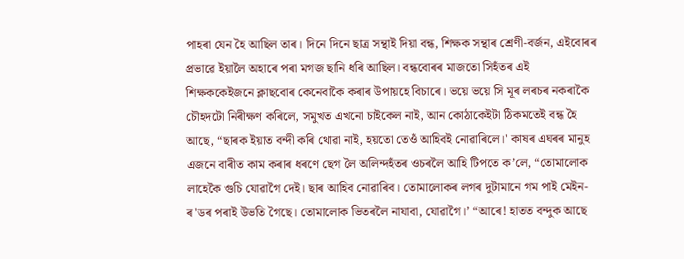পাহৰা যেন হৈ আছিল তাৰ। দিনে দিনে ছাত্ৰ সন্থাই দিয়া বন্ধ, শিক্ষক সন্থাৰ শ্ৰেণী-বৰ্জন, এইবোৰৰ প্ৰভাৱে ইয়ালৈ অহাৰে পৰা মগজ ছানি ধৰি আছিল। বন্ধবোৰৰ মাজতো সিহঁতৰ এই শিক্ষককেইজনে ক্লাছবোৰ কেনেবাকৈ কৰাৰ উপায়হে বিচাৰে। ভয়ে ভয়ে সি মূৰ লৰচৰ নকৰাকৈ চৌহদটো নিৰীক্ষণ কৰিলে, সমুখত এখনো চাইকেল নাই, আন কোঠাকেইটা ঠিকমতেই বন্ধ হৈ আছে, “ছাৰক ইয়াত বন্দী কৰি থোৱা নাই, হয়তো তেওঁ আহিবই নোৱাৰিলে।' কাষৰ এঘৰৰ মানুহ এজনে বাৰীত কাম কৰাৰ ধৰণে ছেগ লৈ অলিন্দহঁতৰ ওচৰলৈ আহি টিপতে ক’লে, “তোমালোক লাহেকৈ গুচি যোৱাগৈ দেই। ছাৰ আহিব নোৱাৰিব। তোমালোকৰ লগৰ দুটামানে গম পাই মেইন-ৰ'ডৰ পৰাই উভতি গৈছে। তোমালোক ভিতৰলৈ নাযাবা, যোৱাগৈ।’ “আৰে! হাতত বন্দুক আছে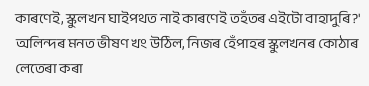কাৰণেই, স্কুলখন ঘাইপথত নাই কাৰণেই তহঁতৰ এইটো বাহাদুৰি?' অলিন্দৰ মনত ভীষণ খং উঠিল, নিজৰ হেঁপাহৰ স্কুলখনৰ কোঠাৰ লেতেৰা কৰা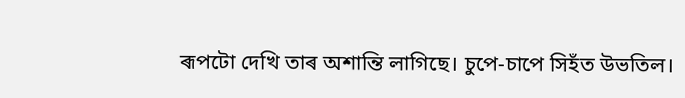ৰূপটো দেখি তাৰ অশান্তি লাগিছে। চুপে-চাপে সিহঁত উভতিল।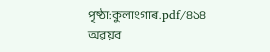পৃষ্ঠা:কুলাংগাৰ.pdf/৪১৪
অৱয়ব